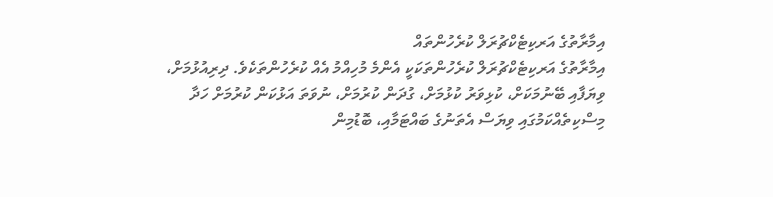އިމާރާތުގެ އަރކިޓެކްޗުރަލް ކުރެހުންތައް
އިމާރާތުގެ އަރކިޓެކްޗުރަލް ކުރެހުންތަކަކީ އެންމެ މުހިއްމު އެއް ކުރެހުންތަކެވެ. ދިރިއުޅުމަށް، ވިޔަފާއި ބޭނުމަކަށް، ކުޅިވަރު ކުޅުމަށް، ގުދަން ކުރުމަށް، ނުވަތަ އަޅުކަން ކުރުމަށް ހަދާ މިސްކިތެއްކަމުގައި ވިޔަސް އެތަނުގެ ބައްޓަމާއި، ބޮޑުމިން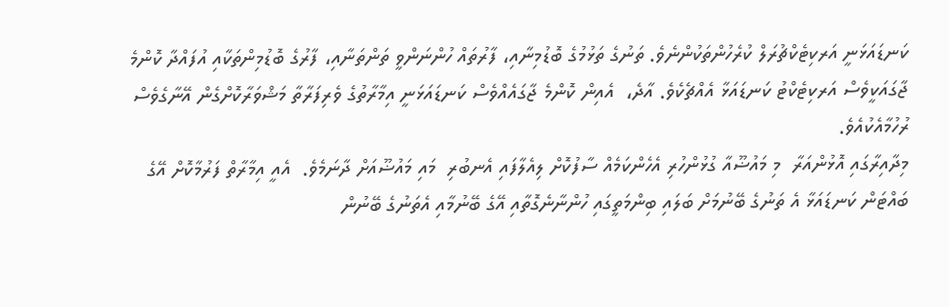ކަނޑައަޅަނީ އަރކިޓެކްޗުރަލް ކުރެހުންތަކުންނެވެ. ތަނުގެ ތަޅުމުގެ ބޮޑުމިނާއި، ފާރުތައް ހުންނަންވީ ތަންތަނާއި، ފާރުގެ ބޮޑުމިންތަކާއި އުފައްދާ ކޮންމެ ޖާގައަކީވެސް އަރކިޓެކްޓު ކަނޑައަޅާ އެއްޗެކެވެ. އާދެ،  އެއިން ކޮންމެ ޖާގައެއްވެސް ކަނޑައަޅަނީ އިމާރާތުގެ ވެރިފަރާތާ މަޝްވަރާކޮށްގެން އޭނާގެވެސް ރުހުމާއެކުއެވެ.
މިދާއިރާގައި އޮޅުންއަރާ  މި މައުޟޫއާ ގުޅުންހުރި އެހެންކަމެއް ސާފުކޮށް ލިއެލާފައި އެނބުރި  މައި މައުޟޫއަށް ދާނަމެވެ.  އެއީ އިމާރާތް ފަރުމާކޮށް އޭގެ ބައްޓަން ކަނޑައަޅާ އެ ތަނުގެ ބޭނުމަށް ބަލައި ބިންމަތީގައި ހުންނާނެގޮތާއި އޭގެ ބޭނުމާއި އެތަނުގެ ބޭނުން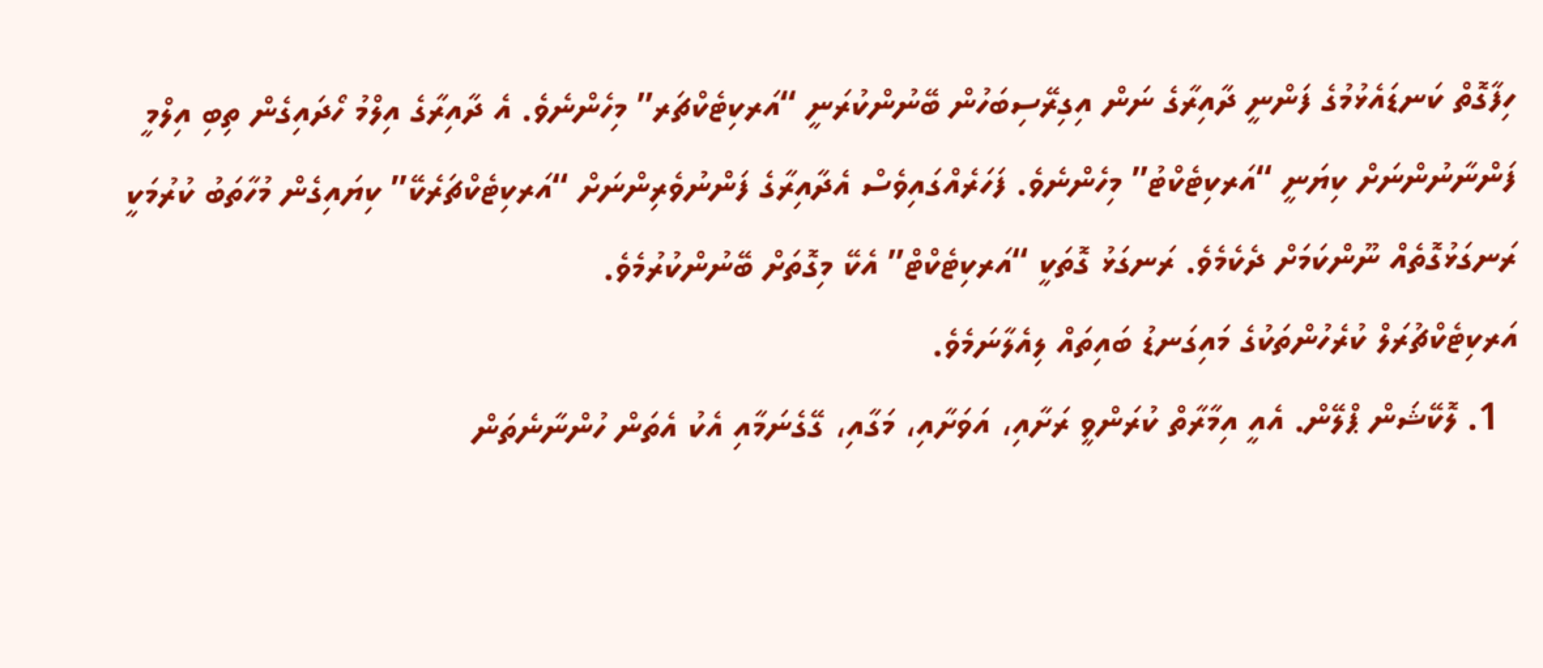ހިފާގޮތް ކަނޑައެޅުމުގެ ފަންނީ ދާއިރާގެ ނަން އިގިރޭސިބަހުން ބޭނުންކުރަނީ “އަރކިޓެކްޗަރ” މިހެންނެވެ. އެ ދާއިރާގެ އިލްމު ހޯދައިގެން ތިބި އިލްމީ ފަންނާނުންނަށް ކިޔަނީ “އަރކިޓެކްޓު” މިހެންނެވެ. ފަހަރެއްގައިވެސް އެދާއިރާގެ ފަންނުވެރިންނަށް “އަރކިޓެކްޗަރެކޭ” ކިޔައިގެން މުހާތަބު ކުރުމަކީ ރަނގަޅުގޮތެއް ނޫންކަމަށް ދެކެމެވެ. ރަނގަޅު ގޮތަކީ “އަރކިޓެކްޓް” އެކޭ މިގޮތަށް ބޭނުންކުރުމެވެ.
އަރކިޓެކްޗުރަލް ކުރެހުންތަކުގެ މައިގަނޑު ބައިތައް ލިއެލާނަމެވެ.
  1. ލޮކޭޝަން ޕްލޭން. އެއީ އިމާރާތް ކުރަންވީ ރަށާއި، އަވަށާއި، މަގާއި، ގޭގެނަމާއި އެކު އެތަން ހުންނާނެތަން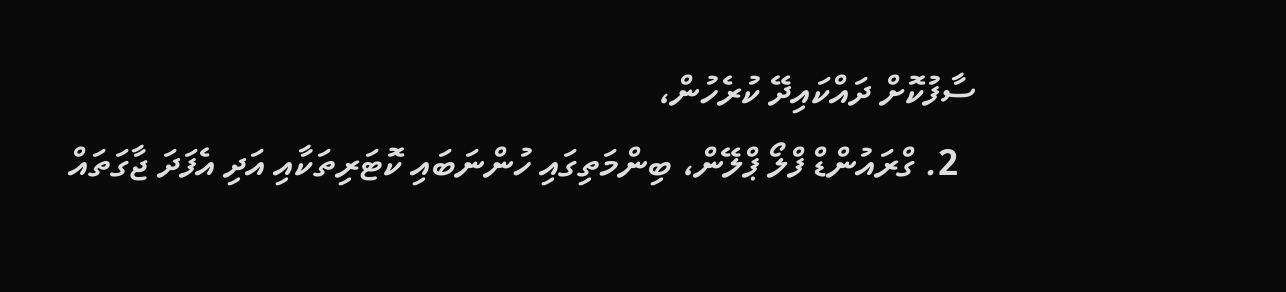ސާފުކޮށް ދައްކައިދޭ ކުރެހުން،
  2. ގްރައުންޑް ފްލޯ ޕްލޭން، ބިންމަތިގައި ހުންނަބައި ކޮޓަރިތަކާއި އަދި އެފަދަ ޖާގަތައް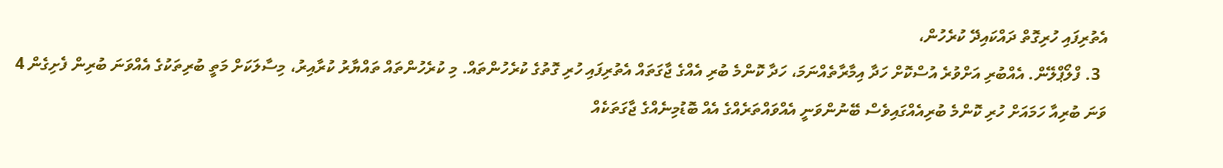އެތުރިފައި ހުރިގޮތް ދައްކައިދޭ ކުރެހުން،
  3. ފްލޯޕްލޭން. އެއްބުރި އަށްވުރެ އުސްކޮށް ހަދާ އިމާރާތެއްނަމަ، ހަދާ ކޮންމެ ބުރި އެއްގެ ޖާގަތައް އެތުރިފައި ހުރި ގޮތުގެ ކުރެހުންތައް. މި ކުރެހުންތައް ތައްޔާރު ކުރާއިރު، މިސާލަކަށް މަތީ ބުރިތަކުގެ އެއްވަނަ ބުރިން ފެށިގެން 4 ވަނަ ބުރިއާ ހަމައަށް ހުރި ކޮންމެ ބުރިއެއްގައިވެސް ބޭނުންވަނީ އެއްވައްތަރެއްގެ އެއް ބޮޑުމިނެއްގެ ޖާގަތަކެއް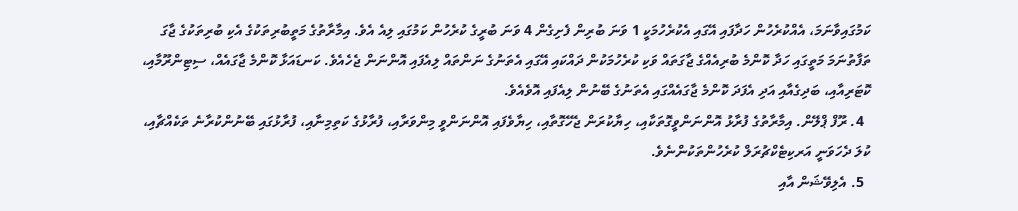ކަމުގައިވާނަމަ، އެއްކުރެހުން ހަދާފައި އޭގައި އެކުރެހުމަކީ 1 ވަނަ ބުރިން ފެށިގެން 4 ވަނަ ބުރީގެ ކުރެހުން ކަމުގައި ލިއެ އެވެ. އިމާރާތުގެ މަތީބުރިތަކުގެ އެކި ބުރިތަކުގެ ޖާގަ ތަފާތުނަމަ މަތީގައި ހަދާ ކޮންމެ ބުރިއެއްގެ ޖާގަތައް ވަކި ކުރެހުމަކުން ދައްކައި އޭގައި އެތަނުގެ ނަންތައް ލިއެފައި އޮންނަން ޖެހެއެވެ. ކަނޑައަޅާ ކޮންމެ ޖާގައެއް، ސިޓިންރޫމާއި، ކޮޓަރިއާއި، ބަދިގެއާއި އަދި އެފަދަ ކޮންމެ ޖާގައެއްގައި އެތަނުގެ ބޭނުން ލިއެފައި އޮވެއެވެ.
  4. ރޫފް ޕްލޭން. އިމާރާތުގެ ފުރާޅު އޮންނަންވީގޮތަކާއި، ހިޔާކުރަން ޖެހޭގޮތާއި، ހިޔާވެފައި އޮންނަންވީ މިންވަރާއި، ފުރާޅުގެ ކަތިމިނާއި، ފުރާޅުގައި ބޭނުންކުރާނެ ތަކެއްޗާއި، ކުލަ ދެހަވަނީ އަރކިޓެކްޗުރަލް ކުރެހުންތަކުންނެވެ.
  5. އެލިވޭޝަން އާއި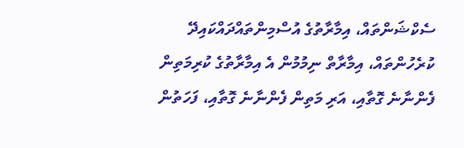ސެކްޝަންތައް، އިމާރާތުގެ އުސްމިންތައްދައްކައިދޭ ކުރެހުންތައް، އިމާރާތް ނިމުމުން އެ އިމާރާތުގެ ކުރިމަތިން ފެންނާނެ ގޮތާއި، އަރި މަތިން ފެންނާނެ ގޮތާއި، ފަހަތުން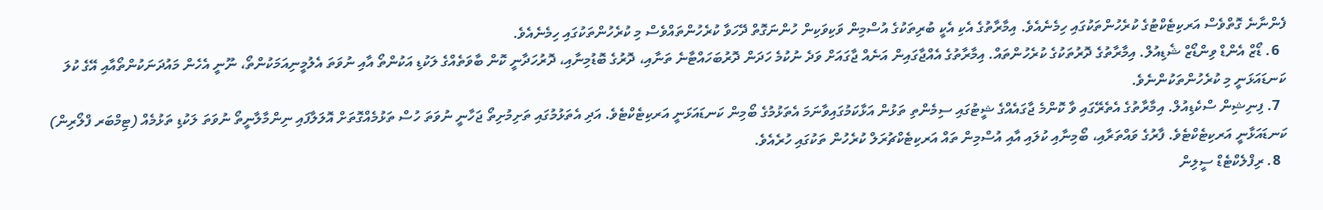ފެންނާނެ ގޮތްވެސް އަރކިޓެކްޓުގެ ކުރެހުންތަކުގައި ހިމެނެއެވެ. އިމާރާތުގެ އެކި އެކީ ބުރިތަކުގެ އުސްމިން ވަކިވަކިން ހުންނަގޮތް ދޭހަވާ ކުރެހުންތައްވެސް މި ކުރެހުންތަކުގައި ހިމެނެއެވެ.
  6. ޑޯޒް އެންޑް ވިންޑޯޒް ޝެޑިއުލް. އިމާރާތުގެ ދޮރުތަކުގެ ކުރެހުންތައް. އިމާރާތުގެ އެއްޖާގައިން އަނެއް ޖާގައަށް ވަދެ ނުކުމެ ހަދަން ދޮރުބަހައްޓާނެ ތަނާއި، ދޮރުގެ ބޮޑުމިނާއި، ދޮރުހަދާނީ ކޮން ބާވަތެއްގެ ލަކުޑި އަކުންތޯ އާއި ނުވަތަ އެލުމީނިއަމަކުންތޯ، ނޫނީ އެހެން މައުދަނަކުންތޯއާއި އޭގެ ކުލަ ކަނޑައަޅަނީ މި ކުރެހުންތަކުންނެވެ.
  7. ފިނިޝިން ސްކެޑިއުލް. އިމާރާތުގެ އެތެރޭގައި ވާ ކޮންމެ ޖާގައެއްގެ ޝީޓުގައި ސިމެންތި ތަޅުން އަޅާކަމުގައިވާނަމަ އެތަޅުމުގެ ބޯމިން ކަނޑައަޅަނީ އަރކިޓެކްޓެވެ. އަދި އެތަޅުމުގައި ތަށިމުށިތޯ ޖަހާނީ ނުވަތަ ހުސް ތަޅުމެއްގޮތަށް އޮލަލާފައި ނިންމާލާނީތޯ ނުވަތަ ލަކުޑި ތަޅުމެއް (ޓިމްބަރ ފްލޯރިން) ކަނޑައަޅާނީ އަރކިޓެކްޓެވެ. ފާރުގެ ވައްތަރާއި، ބޯމިނާއި ކުލައި އާއި އުސްމިން ތައް އަރކިޓެކްޗުރަލް ކުރެހުން ތަކުގައި ހުރެއެވެ.
  8. ރިފްލެކްޓެޑް ސީލިން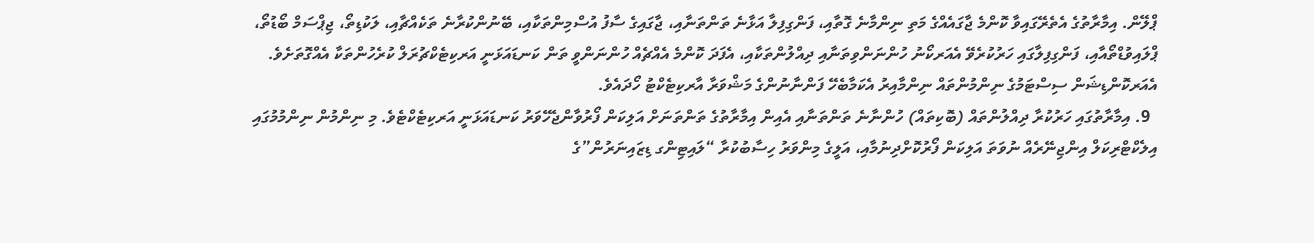ޕްލޭން. އިމާރާތުގެ އެތެރޭގައިވާ ކޮންމެ ޖާގައެއްގެ މަތި ނިންމާނެ ގޮތާއި، ފަންގިފިލާ އަޅާނެ ތަންތަނާއި، ޖާގައިގެ ސާފު އުސްމިންތަކާއި، ބޭނުންކުރާނެ ތަކެއްޗާއި، ލަކުޑިތޯ، ޖިޕްސަމް ބޯޑުތޯ، ޕްލައިވުޑްތޯއާއި، ފަންގިފިލާގައި ހަރުކުރެވޭ އެއަރކޯނު ހުންނަންވިތަނާއި ދިއްލުންތަކާއި، އެފަދަ ކޮންމެ އެއްޗެއް ހުންނަންވީ ތަން ކަނޑައަޅަނީ އަރކިޓެކްޗުރަލް ކުރެހުންތަކާ އެއްގޮތަށެވެ. އެއަރކޮންޑިޝަން ސިސްޓަމުގެ ނިންމުންތައް ނިންމާއިރު އެކަމާބެހޭ ފަންނާނުންގެ މަޝްވަރާ އާރކިޓެކްޓު ހޯދައެވެ.
  9. އިމާރާތުގައި ހަރުކުރާ ދިއްލުންތައް (ބޮކިތައް) ހުންނާނެ ތަންތަނާއި އެއިން އިމާރާތުގެ ތަންތަނަށް އަލިކަން ފޯރުވާންޖެހޭވަރު ކަނޑައަޅަނީ އަރކިޓެކްޓެވެ. މި ނިންމުން ނިންމުމުގައި އިލެކްޓްރިކަލް އިންޖިނޭރެއް ނުވަތަ އަލިކަން ފޯރުކޮށްދިނުމާއި، އަލީގެ މިންވަރު ހިސާބުކުރާ “ލައިޓިންގ ޑިޒައިނަރުން”ގެ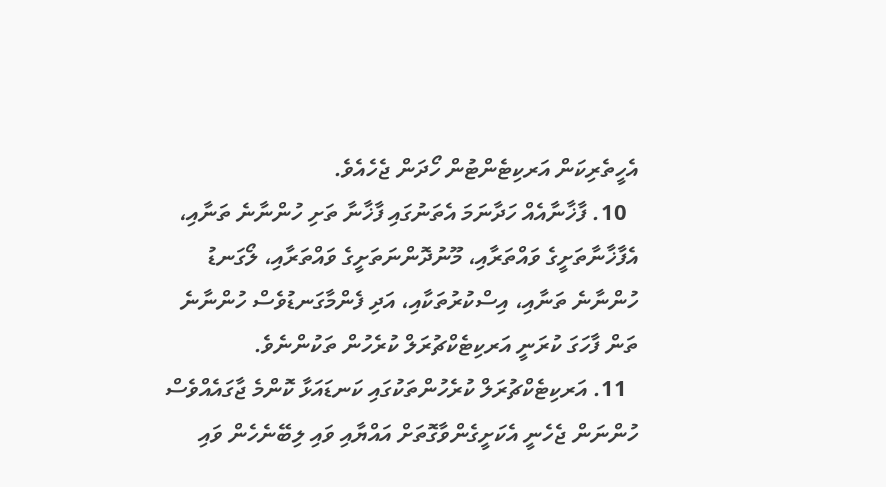އެހީތެރިކަން އަރކިޓެންޓުން ހޯދަން ޖެހެއެވެ.
  10. ފާޚާނާއެއް ހަދާނަމަ އެތަނުގައި ފާޚާނާ ތަށި ހުންނާނެ ތަނާއި، އެފާޚާނާތަށީގެ ވައްތަރާއި، މޫނުދޮންނަތަށީގެ ވައްތަރާއި، ލޯގަނޑު ހުންނާނެ ތަނާއި، އިސްކުރުތަކާއި، އަދި ފެންމާގަނޑުވެސް ހުންނާނެ ތަން ފާހަގަ ކުރަނީ އަރކިޓެކްޗުރަލް ކުރެހުން ތަކުންނެވެ.
  11. އަރކިޓެކްޗުރަލް ކުރެހުންތަކުގައި ކަނޑައަޅާ ކޮންމެ ޖާގައެއްވެސް ހުންނަން ޖެހެނީ އެކަށީގެންވާގޮތަށް އައްޔާއި ވައި ލިބޭނެހެން ވައި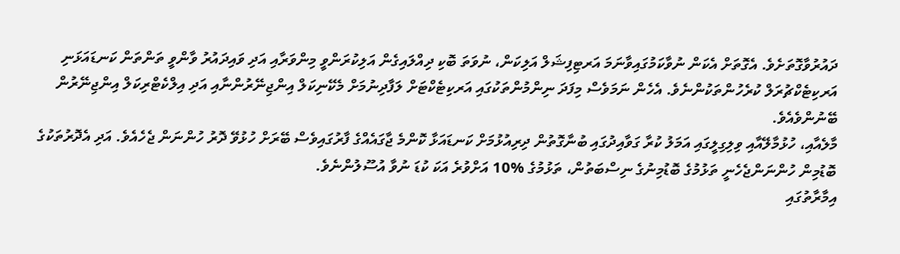ދައުރުވާގޮތަށެވެ. އެގޮތަށް އެކަން ނުވާކަމުގައިވާނަމަ އަރޓިފިޝަލް އަލިކަން، ނުވަތަ ބޮކި ދިއްލައިގެން އަލިކުރަންވީ މިންވަރާއި އަދި ވައިދައުރު ވާންވީ ތަންތަން ކަނޑައަޅަނި އަރކިޓެކްޗުރަލް ކުރެހުންތަކުންނެވެ. އެހެން ނަމަވެސް މިފަދަ ނިންމުންތަކުގައި އަރކިޓެކްޓަށް ލަފާދިނުމަށް މެކޭނިކަލް އިންޖިނޭރުންނާއި އަދި އިލްކެޓްރިކަލް އިންޖިނޭރުން ބޭނުންވެއެވެ.
މާލެއާއި، ހުޅުމާލޭއާއި ވިލިގިލީގައި އަމަލު ކުރާ ގަވާއިދުގައި ބުނާގޮތުން ދިރިއުޅުމަށް ކަނޑައަޅާ ކޮންމެ ޖާގައެއްގެ ފާރުގައިވެސް ބޭރަށް ހުޅުވޭ ދޮރު ހުންނަން ޖެހެއެވެ. އަދި އެދޮރުތަކުގެ ބޮޑުމިން ހުންނަންޖެހެނީ ތަޅުމުގެ ބޮޑުމިނުގެ ނިސްބަތުން، ތަޅުމުގެ %10 އަށްވުރެ އަކަ ކުޑަ ނުވާ އުސޫލުންނެވެ.
އިމާރާތުގައި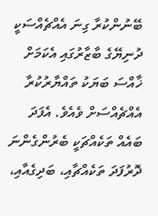ބޭނުންކުރާ ގިނަ އެއްޗެއްސަކީ ދުނިޔޭގެ ބާޒާރުގައި އެކަމަށް ޚާއްސަ ބަޔަކު ތައްޔާރުކުރާ އެއްޗެއްސަށް ވެއެވެ. އެފަދަ ބައެއް ތަކެއްޗަކީ ބެރުންގެންނަ ދޮރުފަދަ ތަކެއްޗާއި، ބަދިގެއާއި،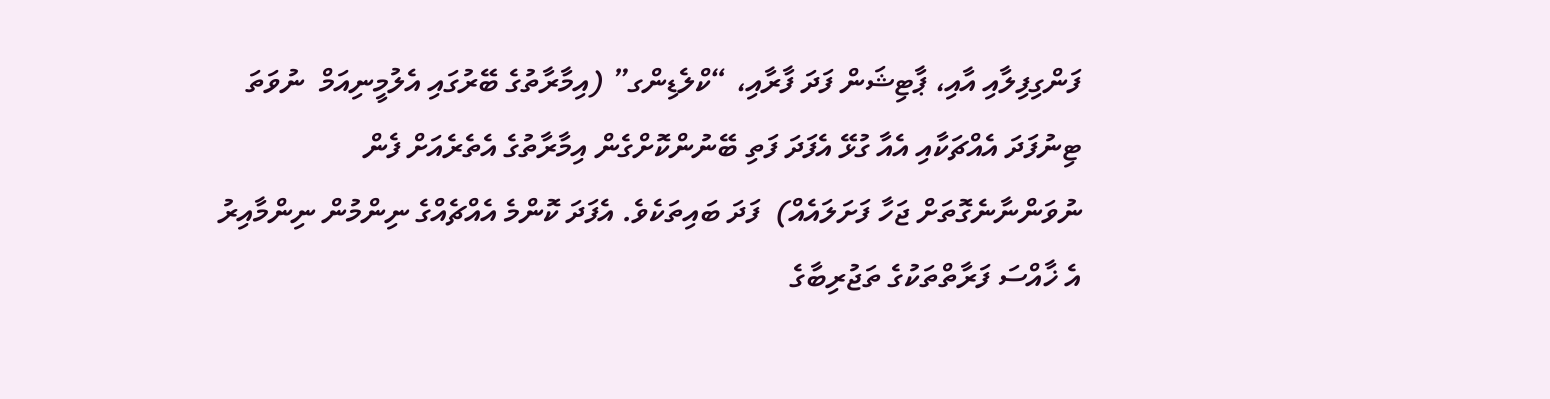ފަންގިފިލާއި އާއި، ޕާޓިޝަން ފަދަ ފާރާއި، “ކްލެޑިންގ” (އިމާރާތުގެ ބޭރުގައި އެލުމީނިއަމް  ނުވަތަ ޓިނުފަދަ އެއްޗަކާއި އެއާ ގުޅޭ އެފަދަ ފަތި ބޭނުންކޮށްގެން އިމާރާތުގެ އެތެރެއަށް ފެން ނުވަންނާނެގޮތަށް ޖަހާ ފަށަލައެއް)  ފަދަ ބައިތަކެވެ. އެފަދަ ކޮންމެ އެއްޗެއްގެ ނިންމުން ނިންމާއިރު އެ ޚާއްސަ ފަރާތްތަކުގެ ތަޖުރިބާގެ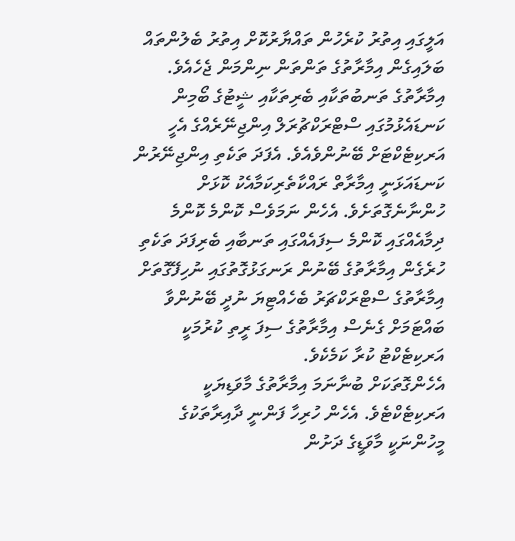އަލީގައި އިތުރު ކުރެހުން ތައްޔާރުކޮށް އިތުރު ބެލުންތައް ބަލައިގެން އިމާރާތުގެ ތަންތަން ނިންމަން ޖެހެއެވެ.
އިމާރާތުގެ ތަނބުތަކާއި ބެރިތަކާއި ޝީޓުގެ ބޯމިން ކަނޑައެޅުމުގައި ސްޓްރަކްޗުރަލް އިންޖިނޭރެއްގެ އެހީ އަރކިޓެކްޓަށް ބޭނުންވެއެވެ. އެފަދަ ތަކެތި އިންޖިނޭރުން ކަނޑައަޅަނީ އިމާރާތް ރައްކާތެރިކަމާއެކު ކޮޅަށް ހުންނާނެގޮތަށެވެ. އެހެން ނަމަވެސް ކޮންމެ ކޮންމެ ދިމާއެއްގައި ކޮންމެ ސިފައެއްގައި ތަނބާއި ބެރިފަދަ ތަކެތި ހުރެގެން އިމާރާތުގެ ބޭނުން ރަނގަޅުގޮތުގައި ނުހިފޭގޮތަށް އިމާރާތުގެ ސްޓްރަކްޗަރު ބެހެއްޓިޔަ ނުދީ ބޭނުންވާ ބައްޓަމަށް ގެނެސް އިމާރާތުގެ ސިފަ ރީތި ކުރުމަކީ އަރކިޓެކްޓު ކުރާ ކަމެކެވެ.
އެހެންގޮތަކަށް ބުނާނަމަ އިމާރާތުގެ މާވަޑިޔަކީ އަރކިޓެކްޓެވެ. އެހެން ހުރިހާ ފަންނީ ދާއިރާތަކުގެ މީހުންނަކީ މާވަޑީގެ ދަށުން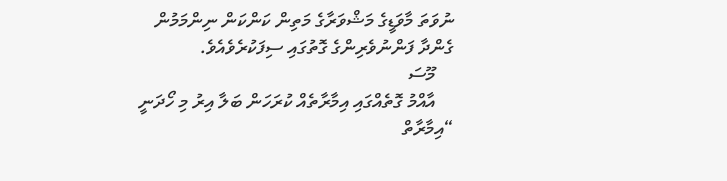ނުވަތަ މާވަޑީގެ މަޝްވަރާގެ މަތިން ކަންކަން ނިންމަމުން ގެންދާ ފަންނުވެރިންގެ ގޮތުގައި ސިފަކުރެވެއެވެ.
    މޫސަ
    އާއްމު ގޮތެއްގައި އިމާރާތެއް ކުރަހަން ބަލާ އިރު މި ހޯދަނީ “އިމާރާތް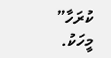ކުރަހާ” މީހަކު.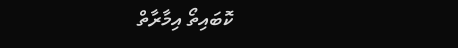ކޮބައިތޯ އިމާރާތް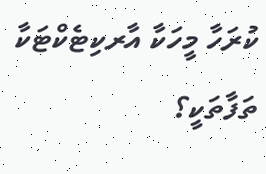ކުރަހާ މީހަކާ އާރކިޓެކްޓަކާ ތަފާތަކީ؟